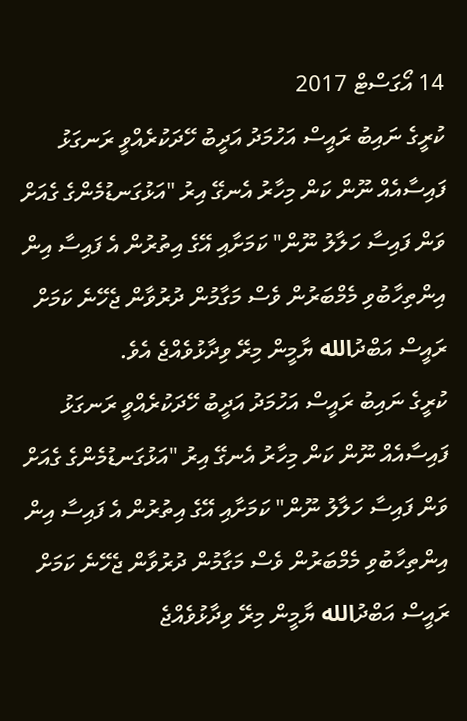14 އޯގަސްޓް 2017
ކުރީގެ ނައިބު ރައީސް އަހުމަދު އަދީބު ހޭދަކުރެއްވީ ރަނގަޅު ފައިސާއެއް ނޫން ކަން މިހާރު އެނގޭ އިރު "އަޅުގަނޑުމެންގެ ގެއަށް ވަން ފައިސާ ހަލާލު ނޫން" ކަމަށާއި އޭގެ އިތުރުން އެ ފައިސާ އިން އިންތިހާބުވި މެމްބަރުން ވެސް މަގާމުން ދުރުވާން ޖެހޭނެ ކަމަށް ރައީސް އަބްދުالله ޔާމީން މިރޭ ވިދާޅުވެއްޖެ އެވެ.
ކުރީގެ ނައިބު ރައީސް އަހުމަދު އަދީބު ހޭދަކުރެއްވީ ރަނގަޅު ފައިސާއެއް ނޫން ކަން މިހާރު އެނގޭ އިރު "އަޅުގަނޑުމެންގެ ގެއަށް ވަން ފައިސާ ހަލާލު ނޫން" ކަމަށާއި އޭގެ އިތުރުން އެ ފައިސާ އިން އިންތިހާބުވި މެމްބަރުން ވެސް މަގާމުން ދުރުވާން ޖެހޭނެ ކަމަށް ރައީސް އަބްދުالله ޔާމީން މިރޭ ވިދާޅުވެއްޖެ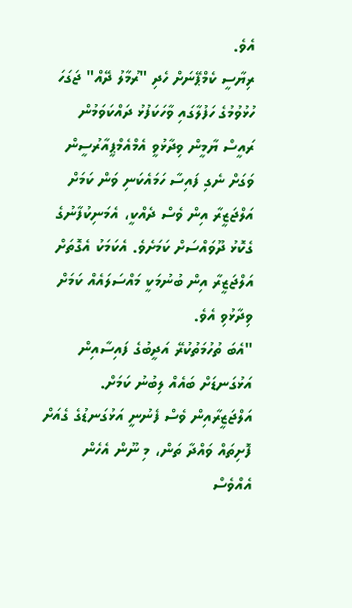އެވެ.
ރިޔާސީ ކެމްޕޭނަށް ހެދި "ރުމާލު ދޭއް" ޖަގަހަ ހުޅުވުމުގެ ހަފުލާގައި ވާހަކަފުޅު ދައްކަވަމުން ރައީސް ޔާމީން ވިދާޅުވީ އެމްއެމްޕީއާރުސީން ވަގަށް ނެގި ފައިސާ ހަމައެކަނި ވަން ކަމަށް އަލްޖަޒީރާ އިން ވެސް ދެއްކީ، އެމަނިކުފާނުގެ ގެކޮޅު ދޫވައްސަށް ކަމަށެވެ. އެކަމަކު އެގޮތަށް އަލްޖަޒީރާ އިން ބުނުމަކީ މައްސަލައެއް ކަމަށް ވިދާޅުވި އެވެ.
"އެބަ ތުހުމަތުކުރޭ އަދީބުގެ ފައިސާއިން އަޅުގަނޑަށް ބައެއް ލިބުނު ކަމަށް. އަލްޖަޒީރާއިން ވެސް ފެނުނީ އަޅުގަނޑުގެ ގެއަށް ފޮށިތައް ވައްދާ ތަން، މި ނޫން އެހެން އެއްވެސް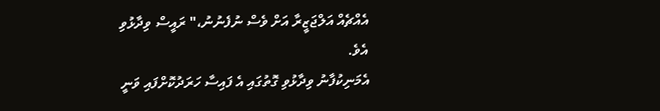އެއްޗެއް އަލްޖަޒީރާ އަށް ވެސް ނުފެނުނު،" ރައީސް ވިދާޅުވި އެވެ.
އެމަނިކުފާނު ވިދާޅުވި ގޮތުގައި އެ ފައިސާ ހަރަދުކޮށްފައި ވަނީ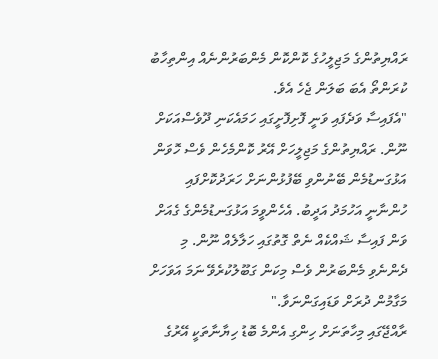ރައްޔިތުންގެ މަޖިލީހުގެ ކޮންކޮން މެންބަރުންނެއް އިންތިހާބު ކުރަންތޯ އެބަ ބަލަން ޖެހެ އެވެ.
"އެފައިސާ ވަދެފައި ވަނީ ފޮށިފޮށީގައި ހަމައެކަނި ދޫވެސްއަކަށް ނޫން. ރައްޔިތުންގެ މަޖިލީހަށް އޭރު ކޮންމެހެން ވެސް ހޮވަން އަޅުގަނޑުމެން ބޭނުންވި ބޭފުޅުންނަށް ހަރަދުކޮށްފައި ހުންނާނީ އަހުމަދު އަދީބު. އެހެންވީމަ އަޅުގަނޑުމެންގެ ގެއަށް ވަން ފައިސާ ޝައްކެއް ނެތް ގޮތުގައި ހަލާލެއް ނޫން. މި ދެންނެވި މެންބަރުން ވެސް މިކަން ގަބޫލުކުރެވޭ ނަމަ އަވަހަށް މަގާމުން ދުރަށް ވަޑައިގަންނަވާ."
ރާއްޖޭގައި މިހާތަނަށް ހިންގި އެންމެ ބޮޑު ހިޔާނާތަކީ އޭރުގެ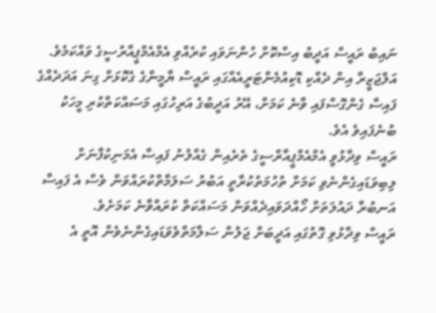ނައިބު ރައީސް އަދީބު އިސްކޮށް ހުންނަވައި ކުރެއްވި އެމްއެމްޕީއާރުސީގެ ވައްކަމެވެ. އަލްޖަޒީރާ އިން ދެއްކި ޑޮކިއުމެންޓަރީއެއްގައި ރައީސް ޔާމީންގެ ގެކޮޅަށް ގިނަ އަދަދެއްގެ ފައިސާ ގެންގޮސްފައި ވާނެ ކަމަށް، އޭރު އަދީބުގެ އަރިހުގައި މަސައްކަތްކުރި މީހަކު ބުނެފައިވެ އެވެ.
ރައީސް ވިދާޅުވީ އެމްއެމްޕީއާރްސީގެ ތެރެއިން ގެއްލުނު ފައިސާ އެމަނިކުފާނަށް ލިބިވަޑައިގެންނެވި ކަމަށް ތުހުމަތުކުރާތީ އަބުރު ސަލަމާތްކުރައްވަން ވެސް އެ ފައިސާ އަނބުރާ ދައުލަތަށް ހޯއްދަވައިދެއްވަން މަސައްކަތް ކުރައްވާނެ ކަމަށެވެ.
ރައީސް ވިދާޅުވި ގޮތުގައި އަދީބަށް ޖަލުން ސަލާމަތްވެވަޑައިގެންނެވެން އޮތީ އެ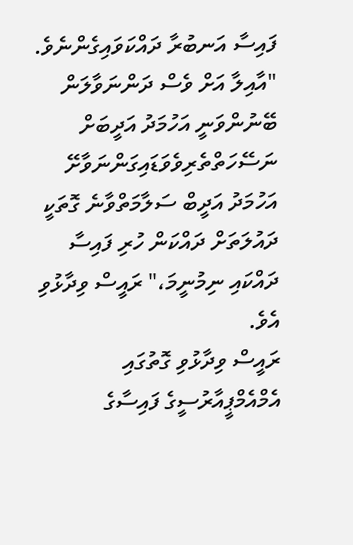ފައިސާ އަނބުރާ ދައްކަވައިގެންނެވެ.
"އާއިލާ އަށް ވެސް ދަންނަވާލަން ބޭނުންވަނީ އަހުމަދު އަދީބަށް ނަސޭހަތްތެރިވެވަޑައިގަންނަވާށޭ އަހުމަދު އަދީބް ސަލާމަތްވާނެ ގޮތަކީ ދައުލަތަށް ދައްކަން ހުރި ފައިސާ ދައްކައި ނިމުނީމަ،" ރައީސް ވިދާޅުވި އެވެ.
ރައީސް ވިދާޅުވި ގޮތުގައި އެމްއެމްޕީއާރުސީގެ ފައިސާގެ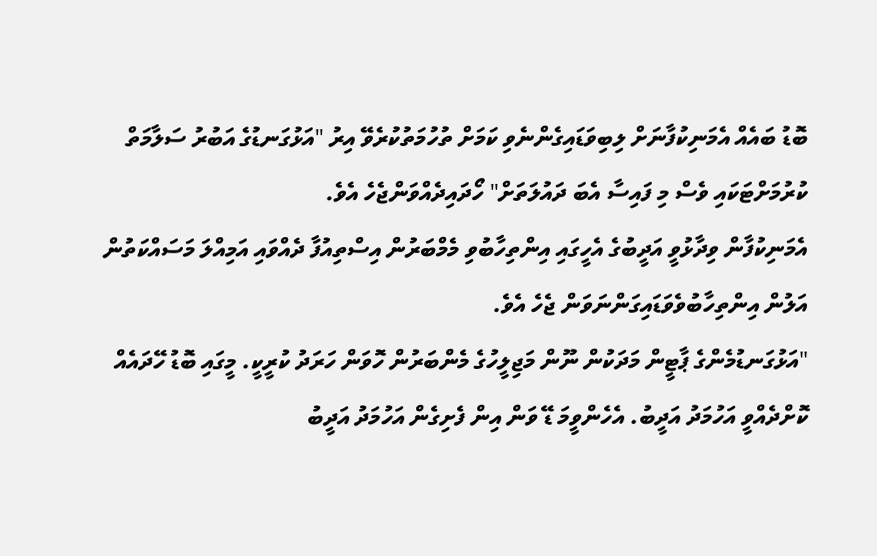ބޮޑު ބައެއް އެމަނިކުފާނަށް ލިބިވަޑައިގެންނެވި ކަމަށް ތުހުމަތުކުރެވޭ އިރު "އަޅުގަނޑުގެ އަބުރު ސަލާމަތް ކުރުމަށްޓަކައި ވެސް މި ފައިސާ އެބަ ދައުލަތަށް" ހޯދައިދެއްވަންޖެހެ އެވެ.
އެމަނިކުފާން ވިދާޅުވީ އަދީބުގެ އެހީގައި އިންތިހާބުވި މެމްބަރުން އިސްތިއުފާ ދެއްވައި އަމިއްލަ މަސައްކަތުން އަލުން އިންތިހާބުވެވަޑައިގަންނަވަން ޖެހެ އެވެ.
"އަޅުގަނޑުމެންގެ ޕާޓީން މަދަކުން ނޫން މަޖިލީހުގެ މެންބަރުން ހޮވަން ހަރަދު ކުރީކީ. މީގައި ބޮޑު ހޭދައެއް ކޮށްދެއްވީ އަހުމަދު އަދީބު. އެހެންވީމަ ޑޭ ވަން އިން ފެށިގެން އަހުމަދު އަދީބު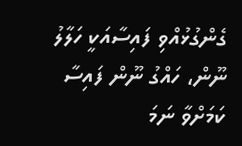ގެންގުޅުއްވި ފައިސާއަކީ ހަލާލު ނޫން، ހައްގު ނޫން ފައިސާ ކަމަށްވާ ނަމަ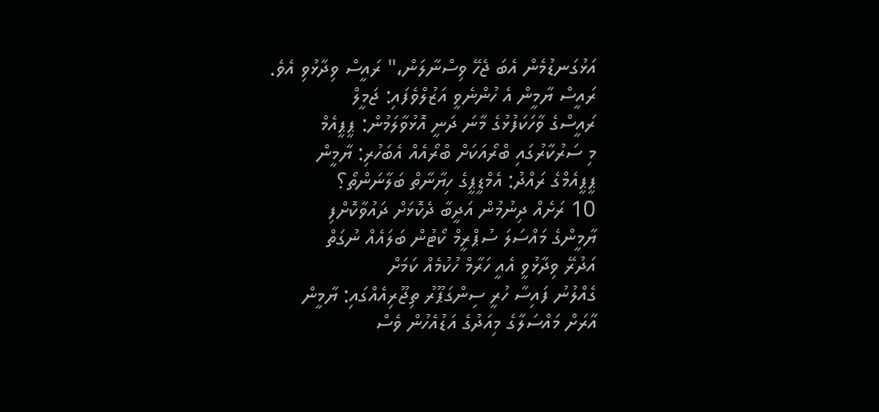އަޅުގަނޑުމެން އެބަ ޖެހޭ ވިސްނާލަން،" ރައީސް ވިދާޅުވި އެވެ.
ރައީސް ޔާމީން އެ ހުންނެވީ އަޒުލްވެފައި: ޖަމީލް
ރައީސްގެ ވާހަކަފުޅުގެ މާނަ ދަނީ އޮޅުވާލަމުން: ޕީޕީއެމް
މި ސަރުކާރުގައި ބްރޯއަކަށް ބްރޯއެއް އެބަހުރި: ޔާމީން
ޕީޕީއެމްގެ ރައްދު: އެމްޑީޕީގެ ހިޔާނާތް ބަލާނަންތޯ؟
10 ރަށެއް ދިނުމުން އަދީބާ ދެކޮޅަށް ދައުވާކޮށްފި
ޔާމީންގެ މައްސަލަ ސުޕްރީމް ކޯޓުން ބަލައެއް ނުގަތް
އަދުރޭ ވިދާޅުވީ އެއީ ހަރާމް ހުކުމެއް ކަމަށް
ގެއްލުނު ފައިސާ ހުރީ ސިންގަޕޫރު ތިޖޫރިއެއްގައި: ޔާމީން
އާރަށް މައްސަލާގެ މިއަދުގެ އަޑުއެހުން ވެސް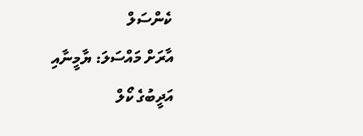ކެންސަލް
އާރަށް މައްސަލަ: ޔާމީނާއި އަދީބުގެ ކޯލް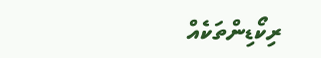ރިކޯޑިންތަކެއް